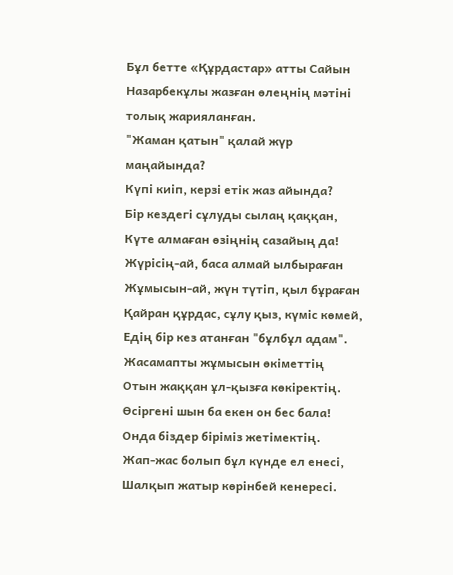Бұл бетте «Құрдастар» атты Сайын Назарбекұлы жазған өлеңнің мәтіні толық жарияланған.
"Жаман қатын" қалай жүр маңайында?
Күпі киіп, керзі етік жаз айында?
Бір кездегі сұлуды сылаң қаққан,
Күте алмаған өзіңнің сазайың да!
Жүрісің-ай, баса алмай ылбыраған
Жұмысын-ай, жүн түтіп, қыл бұраған
Қайран құрдас, сұлу қыз, күміс көмей,
Едің бір кез атанған "бұлбұл адам".
Жасамапты жұмысын өкіметтің
Отын жаққан ұл-қызға көкіректің.
Өсіргені шын ба екен он бес бала!
Онда біздер біріміз жетімектің.
Жап-жас болып бұл күнде ел енесі,
Шалқып жатыр көрінбей кенересі.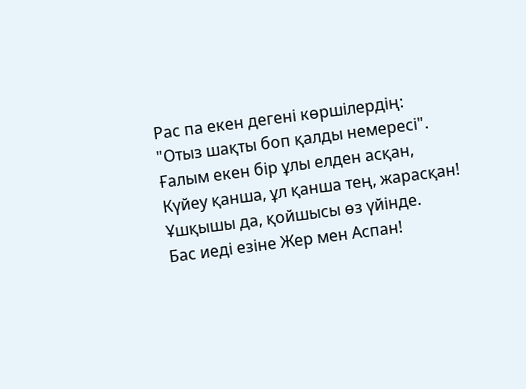Рас па екен дегені көршілердің:
"Отыз шақты боп қалды немересі".
Ғалым екен бір ұлы елден асқан,
Күйеу қанша, ұл қанша тең, жарасқан!
Ұшқышы да, қойшысы өз үйінде.
Бас иеді езіне Жер мен Аспан!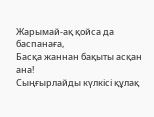Жарымай-ақ қойса да баспанаға,
Басқа жаннан бақыты асқан ана!
Сыңғырлайды күлкісі құлақ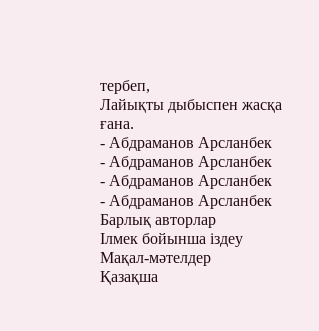тербеп,
Лайықты дыбыспен жасқа ғана.
- Абдраманов Арсланбек
- Абдраманов Арсланбек
- Абдраманов Арсланбек
- Абдраманов Арсланбек
Барлық авторлар
Ілмек бойынша іздеу
Мақал-мәтелдер
Қазақша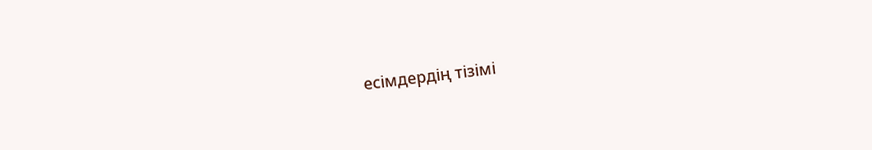есімдердің тізімі